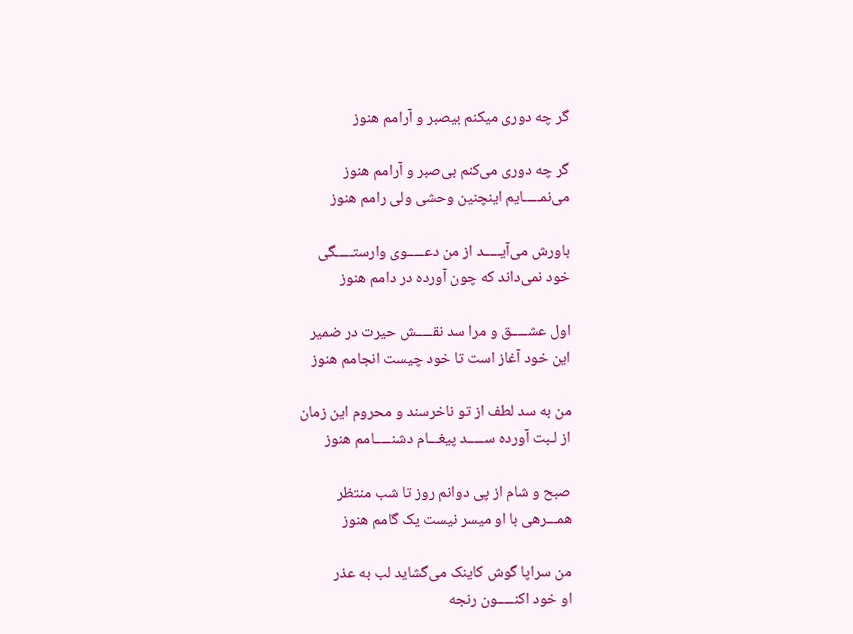گر چه دوری میکنم بیصبر و آرامم هنوز

گر چه دوری می‌کنم بی‌صبر و آرامم هنوز
می‌نمـــــایم اینچنین وحشی ولی رامم هنوز

باورش می‌آیـــــد از من دعـــــوی وارستـــــگی
خود نمی‌داند که چون آورده در دامم هنوز

اول عشـــــق و مرا سد نقـــــش حیرت در ضمیر
این خود آغاز است تا خود چیست انجامم هنوز

من به سد لطف از تو ناخرسند و محروم این زمان
از لـبت آورده ســـــد پیغـــام دشنـــــامم هنوز

صبح و شام از پی دوانم روز تا شب منتظر
همـــرهی با او میسر نیست یک گامم هنوز

من سراپا گوش کاینک می‌گشاید لب به عذر
او خود اکنـــــون رنجه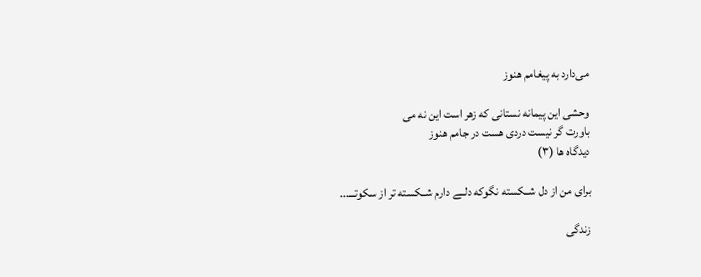می‌دارد به پیغامم هنوز

وحشی این پیمانه نستانی که زهر است این نه می
باورت گر نیست دردی هست در جامم هنوز
دیدگاه ها (۳)

برای من از دل شــکسته نگوکه دلــے دارم شــکسته تر از سکوتـــ...

زندگی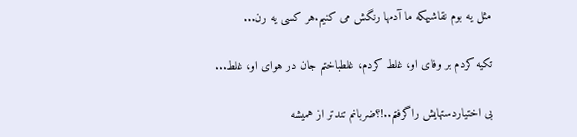مثل یه بوم نقاشیهکه ما آدمها رنگش می کنیم.هر کسی یه رن...

تکیه کردم بر وفای او، غلط کردم، غلطباختم جان در هوای او، غلط...

بی اختیاردستهایش راگرفتم..!؟ضربانم تندتر از همیشه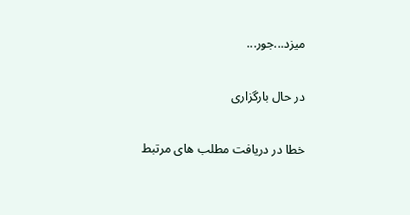میزد...جور...

در حال بارگزاری

خطا در دریافت مطلب های مرتبط